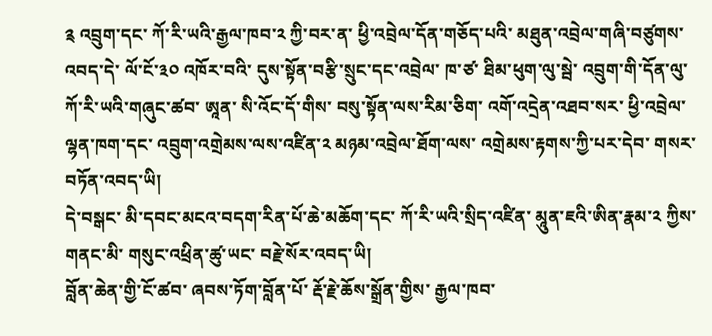༉ འབྲུག་དང་ ཀོ་རི་ཡའི་རྒྱལ་ཁབ་༢ ཀྱི་བར་ན་ ཕྱི་འབྲེལ་དོན་གཅོད་པའི་ མཐུན་འབྲེལ་གཞི་བཙུགས་འབད་དེ་ ལོ་ངོ་༣༠ འཁོར་བའི་ དུས་སྟོན་བརྩི་སྲུང་དང་འབྲེལ་ ཁ་ཙ་ ཐིམ་ཕུག་ལུ་སྦེ་ འབྲུག་གི་དོན་ལུ་ ཀོ་རི་ཡའི་གཞུང་ཚབ་ ཨཱན་ སི་འོང་དོ་གིས་ བསུ་སྟོན་ལས་རིམ་ཅིག་ འགོ་འདྲེན་འཐབ་སར་ ཕྱི་འབྲེལ་ལྷན་ཁག་དང་ འབྲུག་འགྲེམས་ལས་འཛིན་༢ མཉམ་འབྲེལ་ཐོག་ལས་ འགྲེམས་རྟགས་ཀྱི་པར་དེབ་ གསར་བཏོན་འབད་ཡི།
དེ་བསྒང་ མི་དབང་མངའ་བདག་རིན་པོ་ཆེ་མཆོག་དང་ ཀོ་རི་ཡའི་སྲིད་འཛིན་ མཱུན་ཇའི་ཨིན་རྣམ་༢ ཀྱིས་གནང་མི་ གསུང་འཕྲིན་ཚུ་ཡང་ བརྗེ་སོར་འབད་ཡི།
བློན་ཆེན་གྱི་ངོ་ཚབ་ ཞབས་ཏོག་བློན་པོ་ རྡོ་རྗེ་ཆོས་སྒྲོན་གྱིས་ རྒྱལ་ཁབ་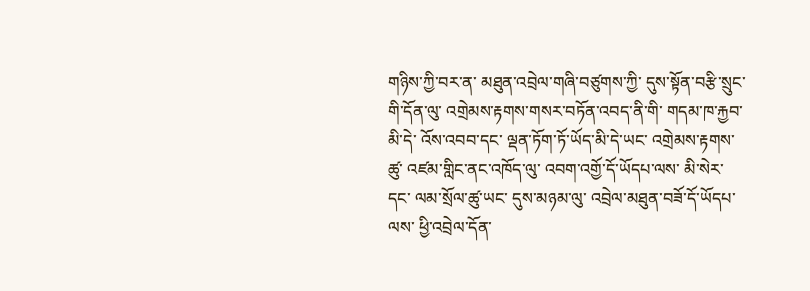གཉིས་ཀྱི་བར་ན་ མཐུན་འབྲེལ་གཞི་བཙུགས་ཀྱི་ དུས་སྟོན་བརྩི་སྲུང་གི་དོན་ལུ་ འགྲེམས་རྟགས་གསར་བཏོན་འབད་ནི་གི་ གདམ་ཁ་རྐྱབ་མི་དེ་ འོས་འབབ་དང་ ལྡན་ཏོག་ཏོ་ཡོད་མི་དེ་ཡང་ འགྲེམས་རྟགས་ཚུ་ འཛམ་གླིང་ནང་འཁོད་ལུ་ འབག་འགྱོ་དོ་ཡོདཔ་ལས་ མི་སེར་དང་ ལམ་སྲོལ་ཚུ་ཡང་ དུས་མཉམ་ལུ་ འབྲེལ་མཐུན་བཟོ་དོ་ཡོདཔ་ལས་ ཕྱི་འབྲེལ་དོན་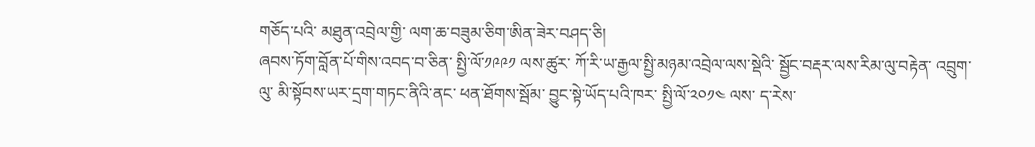གཅོད་པའི་ མཐུན་འབྲེལ་གྱི་ ལག་ཆ་བཟུམ་ཅིག་ཨིན་ཟེར་བཤད་ཅི།
ཞབས་ཏོག་བློན་པོ་གིས་འབད་བ་ཅིན་ སྤྱི་ལོ་༡༩༩༡ ལས་ཚུར་ ཀོ་རི་ཡ་རྒྱལ་སྤྱི་མཉམ་འབྲེལ་ལས་སྡེའི་ སྦྱོང་བརྡར་ལས་རིམ་ལུ་བརྟེན་ འབྲུག་ལུ་ མི་སྟོབས་ཡར་དྲག་གཏང་ནིའི་ནང་ ཕན་ཐོགས་སྦོམ་ བྱུང་སྟེ་ཡོད་པའི་ཁར་ སྤྱི་ལོ་༢༠༡༤ ལས་ ད་རེས་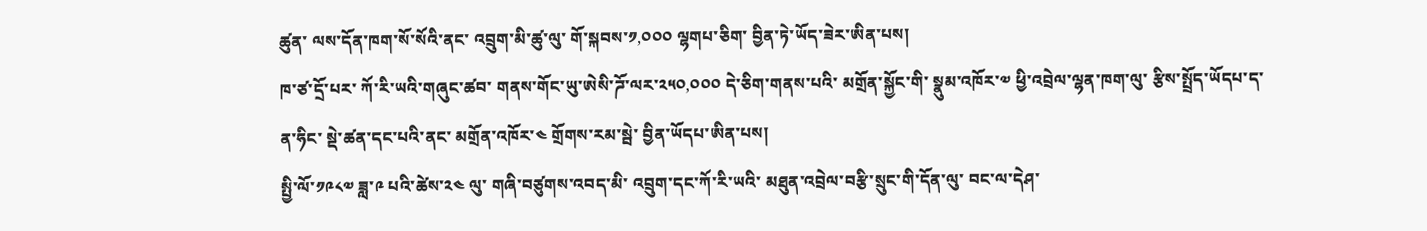ཚུན་ ལས་དོན་ཁག་སོ་སོའི་ནང་ འབྲུག་མི་ཚུ་ལུ་ གོ་སྐབས་༡,༠༠༠ ལྷགཔ་ཅིག་ བྱིན་ཏེ་ཡོད་ཟེར་ཨིན་པས།
ཁ་ཙ་དྲོ་པར་ ཀོ་རི་ཡའི་གཞུང་ཚབ་ གནས་གོང་ཡུ་ཨེསི་ཌོ་ལར་༢༥༠,༠༠༠ དེ་ཅིག་གནས་པའི་ མགྲོན་སྐྱོང་གི་ སྣུམ་འཁོར་༧ ཕྱི་འབྲེལ་ལྷན་ཁག་ལུ་ རྩིས་སྤྲོད་ཡོདཔ་ད་ ན་ཧིང་ སྡེ་ཚན་དང་པའི་ནང་ མགྲོན་འཁོར་༤ གྲོགས་རམ་སྦེ་ བྱིན་ཡོདཔ་ཨིན་པས།
སྤྱི་ལོ་༡༩༨༧ ཟླ་༩ པའི་ཚེས་༢༤ ལུ་ གཞི་བཙུགས་འབད་མི་ འབྲུག་དང་ཀོ་རི་ཡའི་ མཐུན་འབྲེལ་བརྩི་སྲུང་གི་དོན་ལུ་ བང་ལ་དེཤ་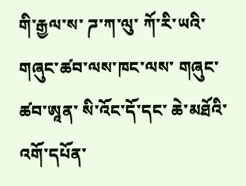གི་རྒྱལ་ས་ ཌ་ཀ་ལུ་ ཀོ་རི་ཡའི་ གཞུང་ཚབ་ལས་ཁང་ལས་ གཞུང་ཚབ་ཨཱན་ སི་འོང་དོ་དང་ ཆེ་མཐོའི་འགོ་དཔོན་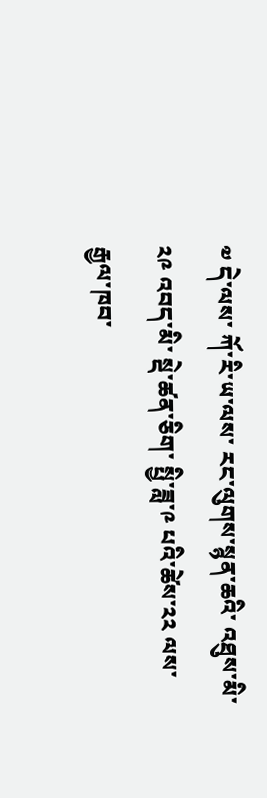༧ དེ་ལས་ ཀོ་རི་ཡ་ལས་ རང་ལུགས་སྙན་ཆའི་ འཐུས་མི་༢༩ འབད་མི་ སྡེ་ཚན་ཅིག་ སྤྱི་ཟླ་༩ པའི་ཚེས་༢༢ ལས་ རྒྱལ་ཁབ་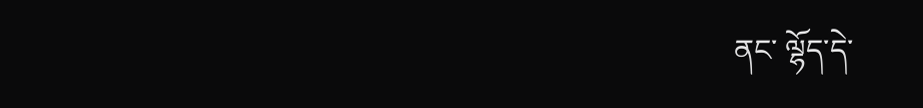ནང་ ལྷོད་དེ་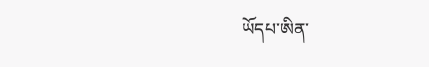ཡོདཔ་ཨིན་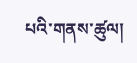པའི་གནས་ཚུལ།